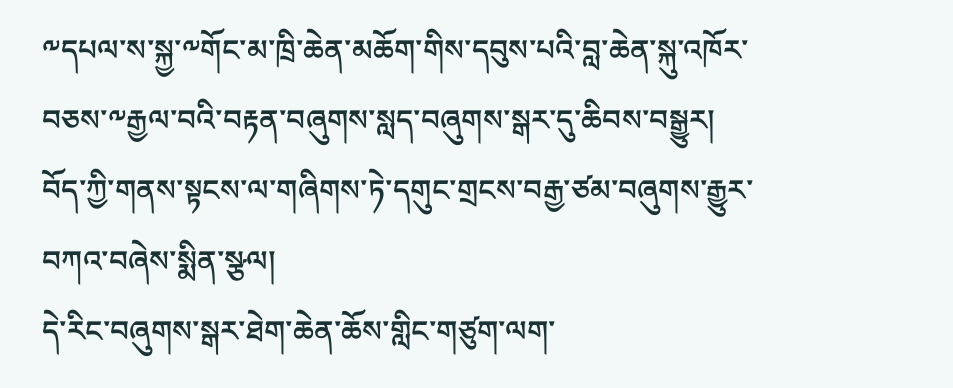༸དཔལ་ས་སྐྱ་༸གོང་མ་ཁྲི་ཆེན་མཆོག་གིས་དབུས་པའི་བླ་ཆེན་སྐུ་འཁོར་བཅས་༸རྒྱལ་བའི་བརྟན་བཞུགས་སླད་བཞུགས་སྒར་དུ་ཆིབས་བསྒྱུར།
བོད་ཀྱི་གནས་སྟངས་ལ་གཞིགས་ཏེ་དགུང་གྲངས་བརྒྱ་ཙམ་བཞུགས་རྒྱུར་བཀའ་བཞེས་སྨིན་སྩལ།
དེ་རིང་བཞུགས་སྒར་ཐེག་ཆེན་ཆོས་གླིང་གཙུག་ལག་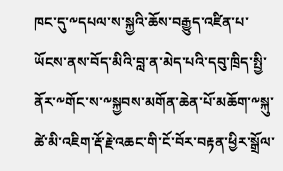ཁང་དུ་༸དཔལ་ས་སྐྱའི་ཆོས་བརྒྱུད་འཛིན་པ་ཡོངས་ནས་བོད་མིའི་བླ་ན་མེད་པའི་དབུ་ཁྲིད་སྤྱི་ནོར་༸གོང་ས་༸སྐྱབས་མགོན་ཆེན་པོ་མཆོག་༸སྐུ་ཚེ་མི་འཇིག་རྡོ་རྗེ་འཆང་གི་ངོ་བོར་བརྟན་ཕྱིར་སྒྲོལ་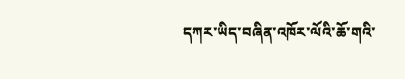དཀར་ཡིད་བཞིན་འཁོར་ལོའི་ཆོ་གའི་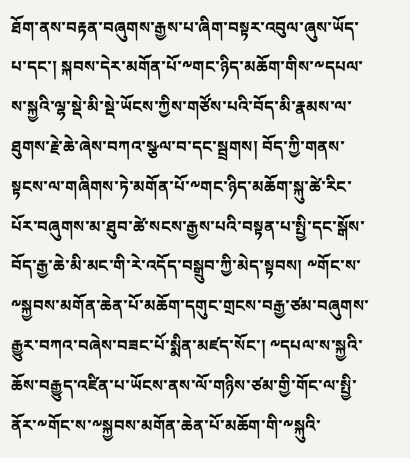ཐོག་ནས་བརྟན་བཞུགས་རྒྱས་པ་ཞིག་བསྟར་འབུལ་ཞུས་ཡོད་པ་དང་། སྐབས་དེར་མགོན་པོ་༸གང་ཉིད་མཆོག་གིས་༸དཔལ་ས་སྐྱའི་ལྷ་སྡེ་མི་སྡེ་ཡོངས་ཀྱིས་གཙོས་པའི་བོད་མི་རྣམས་ལ་ཐུགས་རྗེ་ཆེ་ཞེས་བཀའ་སྩལ་བ་དང་སྦྲགས། བོད་ཀྱི་གནས་སྟངས་ལ་གཞིགས་ཏེ་མགོན་པོ་༸གང་ཉིད་མཆོག་སྐུ་ཚེ་རིང་པོར་བཞུགས་མ་ཐུབ་ཚེ་སངས་རྒྱས་པའི་བསྟན་པ་སྤྱི་དང་སྒོས་བོད་རྒྱ་ཆེ་མི་མང་གི་རེ་འདོད་བསྒྲུབ་ཀྱི་མེད་སྟབས། ༸གོང་ས་༸སྐྱབས་མགོན་ཆེན་པོ་མཆོག་དགུང་གྲངས་བརྒྱ་ཙམ་བཞུགས་རྒྱུར་བཀའ་བཞེས་བཟང་པོ་སྨིན་མཛད་སོང་། ༸དཔལ་ས་སྐྱའི་ཆོས་བརྒྱུད་འཛིན་པ་ཡོངས་ནས་ལོ་གཉིས་ཙམ་གྱི་གོང་ལ་སྤྱི་ནོར་༸གོང་ས་༸སྐྱབས་མགོན་ཆེན་པོ་མཆོག་གི་༸སྐུའི་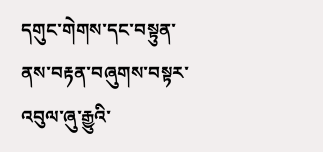དགུང་གེགས་དང་བསྟུན་ནས་བརྟན་བཞུགས་བསྟར་འབུལ་ཞུ་རྒྱུའི་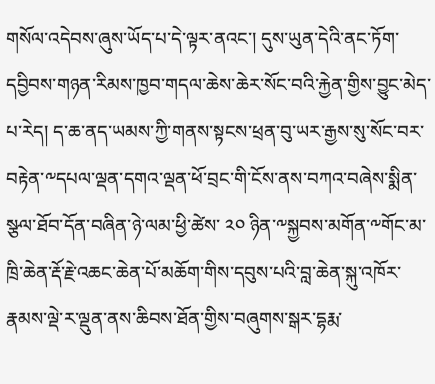གསོལ་འདེབས་ཞུས་ཡོད་པ་དེ་ལྟར་ནའང་། དུས་ཡུན་དེའི་ནང་ཏོག་དབྱིབས་གཉན་རིམས་ཁྱབ་གདལ་ཆེས་ཆེར་སོང་བའི་རྐྱེན་གྱིས་བྱུང་མེད་པ་རེད། ད་ཆ་ནད་ཡམས་ཀྱི་གནས་སྟངས་ཕྲན་བུ་ཡར་རྒྱས་སུ་སོང་བར་བརྟེན་༸དཔལ་ལྡན་དགའ་ལྡན་ཕོ་བྲང་གི་ངོས་ནས་བཀའ་བཞེས་སྨིན་སྩལ་ཐོབ་དོན་བཞིན་ཉེ་ལམ་ཕྱི་ཚེས་ ༢༠ ཉིན་༸སྐྱབས་མགོན་༸གོང་མ་ཁྲི་ཆེན་རྡོ་རྗེ་འཆང་ཆེན་པོ་མཆོག་གིས་དབུས་པའི་བླ་ཆེན་སྐུ་འཁོར་རྣམས་ལྡེ་ར་ལྡུན་ནས་ཆིབས་ཐོན་གྱིས་བཞུགས་སྒར་དྷརྨ་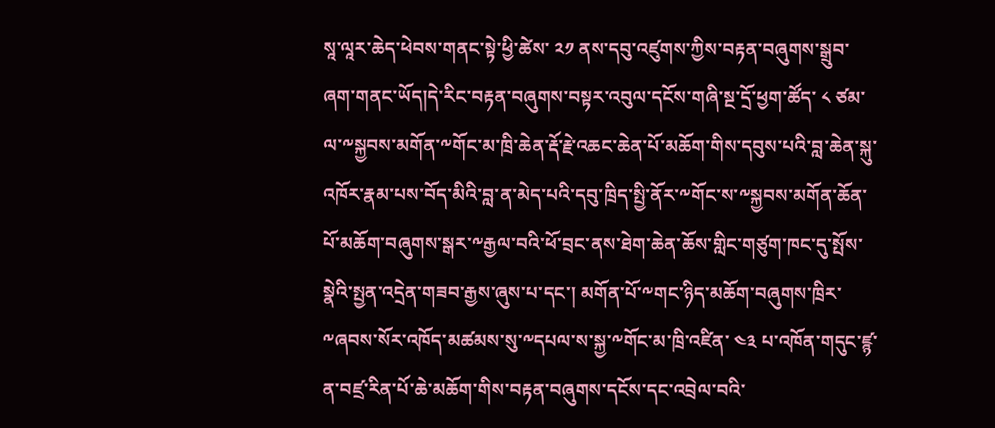སཱ་ལཱར་ཆེད་ཕེབས་གནང་སྟེ་ཕྱི་ཚེས་ ༢༡ ནས་དབུ་འཛུགས་ཀྱིས་བརྟན་བཞུགས་སྒྲུབ་ཞག་གནང་ཡོད།དེ་རིང་བརྟན་བཞུགས་བསྟར་འབུལ་དངོས་གཞི་སྔ་དྲོ་ཕྱག་ཚོད་ ༨ ཙམ་ལ་༸སྐྱབས་མགོན་༸གོང་མ་ཁྲི་ཆེན་རྡོ་རྗེ་འཆང་ཆེན་པོ་མཆོག་གིས་དབུས་པའི་བླ་ཆེན་སྐུ་འཁོར་རྣམ་པས་བོད་མིའི་བླ་ན་མེད་པའི་དབུ་ཁྲིད་སྤྱི་ནོར་༸གོང་ས་༸སྐྱབས་མགོན་ཆོན་པོ་མཆོག་བཞུགས་སྒར་༸རྒྱལ་བའི་ཕོ་བྲང་ནས་ཐེག་ཆེན་ཆོས་གླིང་གཙུག་ཁང་དུ་སྤོས་སྣེའི་སྤྱན་འདྲེན་གཟབ་རྒྱས་ཞུས་པ་དང་། མགོན་པོ་༸གང་ཉིད་མཆོག་བཞུགས་ཁྲིར་༸ཞབས་སོར་འཁོད་མཚམས་སུ་༸དཔལ་ས་སྐྱ་༸གོང་མ་ཁྲི་འཛིན་ ༤༣ པ་འཁོན་གདུང་ཛྙ་ན་བཛྲ་རིན་པོ་ཆེ་མཆོག་གིས་བརྟན་བཞུགས་དངོས་དང་འབྲེལ་བའི་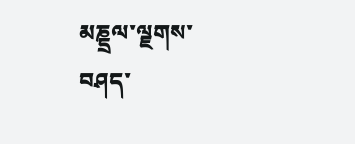མཎྡྲལ་ལྗགས་བཤད་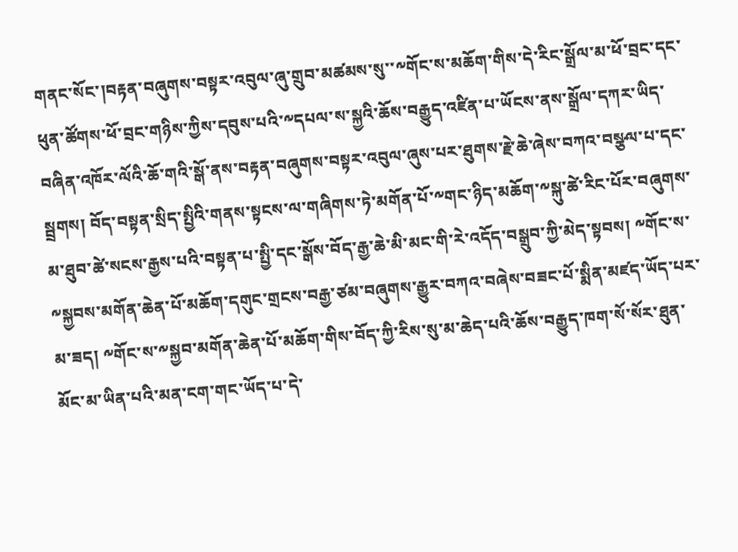གནང་སོང་།བརྟན་བཞུགས་བསྟར་འབུལ་ཞུ་གྲུབ་མཚམས་སུ་་༸གོང་ས་མཆོག་གིས་དེ་རིང་སྒྲོལ་མ་ཕོ་བྲང་དང་ཕུན་ཚོགས་ཕོ་བྲང་གཉིས་ཀྱིས་དབུས་པའི་༸དཔལ་ས་སྐྱའི་ཆོས་བརྒྱུད་འཛིན་པ་ཡོངས་ནས་སྒྲོལ་དཀར་ཡིད་བཞིན་འཁོར་ལོའི་ཆོ་གའི་སྒོ་ནས་བརྟན་བཞུགས་བསྟར་འབུལ་ཞུས་པར་ཐུགས་རྗེ་ཆེ་ཞེས་བཀའ་བསྩལ་པ་དང་སྦྲགས། བོད་བསྟན་སྲིད་སྤྱིའི་གནས་སྟངས་ལ་གཞིགས་ཏེ་མགོན་པོ་༸གང་ཉིད་མཆོག་༸སྐུ་ཚེ་རིང་པོར་བཞུགས་མ་ཐུབ་ཚེ་སངས་རྒྱས་པའི་བསྟན་པ་སྤྱི་དང་སྒོས་བོད་རྒྱ་ཆེ་མི་མང་གི་རེ་འདོད་བསྒྲུབ་ཀྱི་མེད་སྟབས། ༸གོང་ས་༸སྐྱབས་མགོན་ཆེན་པོ་མཆོག་དགུང་གྲངས་བརྒྱ་ཙམ་བཞུགས་རྒྱུར་བཀའ་བཞེས་བཟང་པོ་སྨིན་མཛད་ཡོད་པར་མ་ཟད། ༸གོང་ས་༸སྐྱབ་མགོན་ཆེན་པོ་མཆོག་གིས་བོད་ཀྱི་རིས་སུ་མ་ཆེད་པའི་ཆོས་བརྒྱུད་ཁག་སོ་སོར་ཐུན་མོང་མ་ཡིན་པའི་མན་ངག་གང་ཡོད་པ་དེ་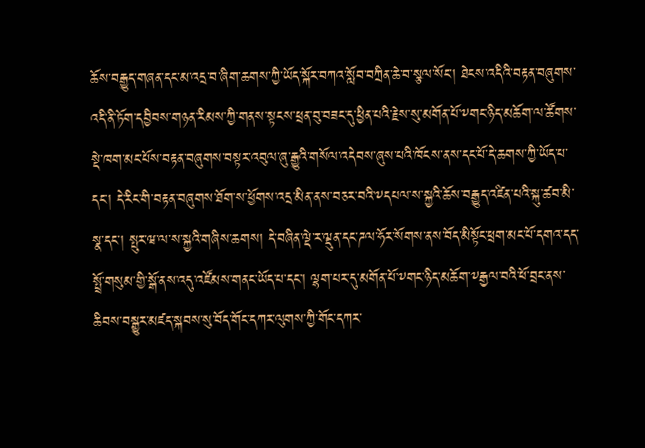ཆོས་བརྒྱུད་གཞན་དང་མ་འདྲ་བ་ཞིག་ཆགས་ཀྱི་ཡོད་སྐོར་བཀའ་སློབ་བཀྲིན་ཆེ་བ་སྩལ་སོང་། ཐེངས་འདིའི་བརྟན་བཞུགས་འདི་ནི་ཏོག་དབྱིབས་གཉན་རིམས་ཀྱི་གནས་སྟངས་ཕྲན་བུ་བཟང་དུ་ཕྱིན་པའི་རྗེས་སུ་མགོན་པོ་༸གང་ཉིད་མཆོག་ལ་ཚོགས་སྡེ་ཁག་མང་པོས་བརྟན་བཞུགས་བསྟར་འབུལ་ཞུ་རྒྱུའི་གསོལ་འདེབས་ཞུས་པའི་ཁོངས་ནས་དང་པོ་དེ་ཆགས་ཀྱི་ཡོད་པ་དང་། དེ་རིང་གི་བརྟན་བཞུགས་ཐོག་ས་ཕྱོགས་འདྲ་མིན་ནས་བཅར་བའི་༸དཔལ་ས་སྐྱའི་ཆོས་བརྒྱུད་འཛིན་པའི་སྐུ་ཚབ་མི་སྣ་དང་། སྤུར་ཝ་ལ་ས་སྐྱའི་གཞིས་ཆགས། དེ་བཞིན་ལྡེ་ར་ལྡུན་དང་ཌལ་ཧོར་སོགས་ནས་བོད་མིསྟོང་ཕྲག་མང་པོ་དགའ་དད་སྤྲོ་གསུམ་གྱི་སྒོ་ནས་འདུ་འཛོམས་གནང་ཡོད་པ་དང་། ལྷག་པར་དུ་མགོན་པོ་༸གང་ཉིད་མཆོག་༸རྒྱལ་བའི་ཕོ་བྲང་ནས་ཆིབས་བསྒྱུར་མཛད་སྐབས་སུ་བོད་གོང་དཀར་ལུགས་ཀྱི་གོང་དཀར་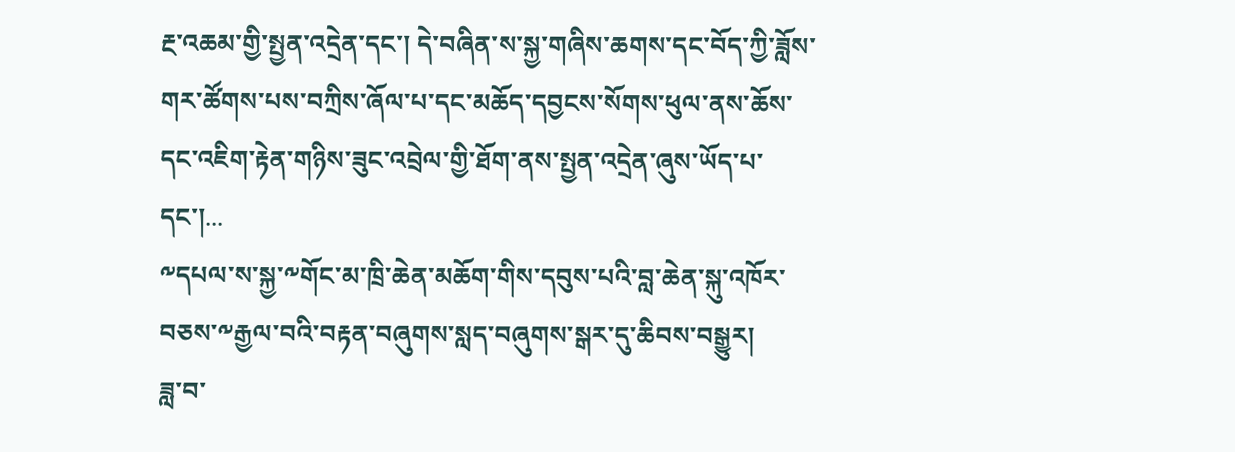རྔ་འཆམ་གྱི་སྤྱན་འདྲེན་དང་། དེ་བཞིན་ས་སྐྱ་གཞིས་ཆགས་དང་བོད་ཀྱི་ཟློས་གར་ཚོགས་པས་བཀྲིས་ཞོལ་པ་དང་མཆོད་དབྱངས་སོགས་ཕུལ་ནས་ཆོས་དང་འཇིག་རྟེན་གཉིས་ཟུང་འབྲེལ་གྱི་ཐོག་ནས་སྤྱན་འདྲེན་ཞུས་ཡོད་པ་དང་།...
༸དཔལ་ས་སྐྱ་༸གོང་མ་ཁྲི་ཆེན་མཆོག་གིས་དབུས་པའི་བླ་ཆེན་སྐུ་འཁོར་བཅས་༸རྒྱལ་བའི་བརྟན་བཞུགས་སླད་བཞུགས་སྒར་དུ་ཆིབས་བསྒྱུར།
ཟླ་བ་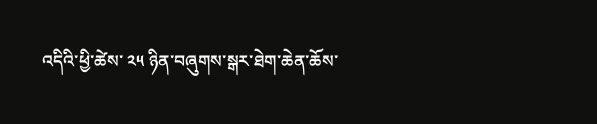འདིའི་ཕྱི་ཚེས་ ༢༥ ཉིན་བཞུགས་སྒར་ཐེག་ཆེན་ཆོས་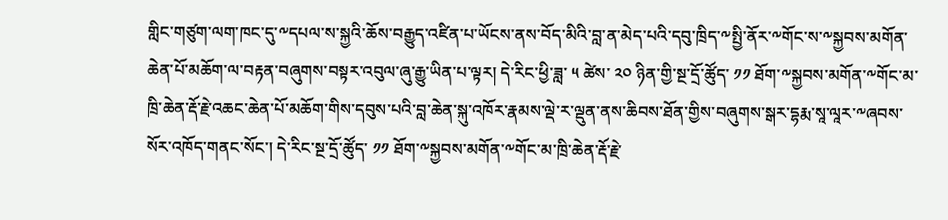གླིང་གཙུག་ལག་ཁང་དུ་༸དཔལ་ས་སྐྱའི་ཆོས་བརྒྱུད་འཛིན་པ་ཡོངས་ནས་བོད་མིའི་བླ་ན་མེད་པའི་དབུ་ཁྲིད་༸སྤྱི་ནོར་༸གོང་ས་༸སྐྱབས་མགོན་ཆེན་པོ་མཆོག་ལ་བརྟན་བཞུགས་བསྟར་འབུལ་ཞུ་རྒྱུ་ཡིན་པ་ལྟར། དེ་རིང་ཕྱི་ཟླ་ ༥ ཚེས་ ༢༠ ཉིན་གྱི་སྔ་དྲོ་ཚོུད་ ༡༡ ཐོག་༸སྐྱབས་མགོན་༸གོང་མ་ཁྲི་ཆེན་རྡོ་རྗེ་འཆང་ཆེན་པོ་མཆོག་གིས་དབུས་པའི་བླ་ཆེན་སྐུ་འཁོར་རྣམས་ལྡེ་ར་ལྡུན་ནས་ཆིབས་ཐོན་གྱིས་བཞུགས་སྒར་དྷརྨ་སཱ་ལཱར་༸ཞབས་སོར་འཁོད་གནང་སོང་། དེ་རིང་སྔ་དྲོ་ཚོུད་ ༡༡ ཐོག་༸སྐྱབས་མགོན་༸གོང་མ་ཁྲི་ཆེན་རྡོ་རྗེ་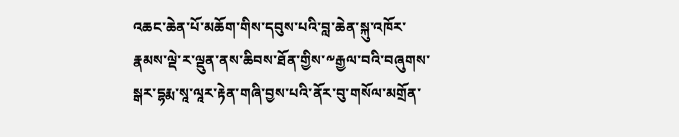འཆང་ཆེན་པོ་མཆོག་གིས་དབུས་པའི་བླ་ཆེན་སྐུ་འཁོར་རྣམས་ལྡེ་ར་ལྡུན་ནས་ཆིབས་ཐོན་གྱིས་༸རྒྱལ་བའི་བཞུགས་སྒར་དྷརྨ་སཱ་ལཱར་རྟེན་གཞི་བྱས་པའི་ནོར་བུ་གསོལ་མགྲོན་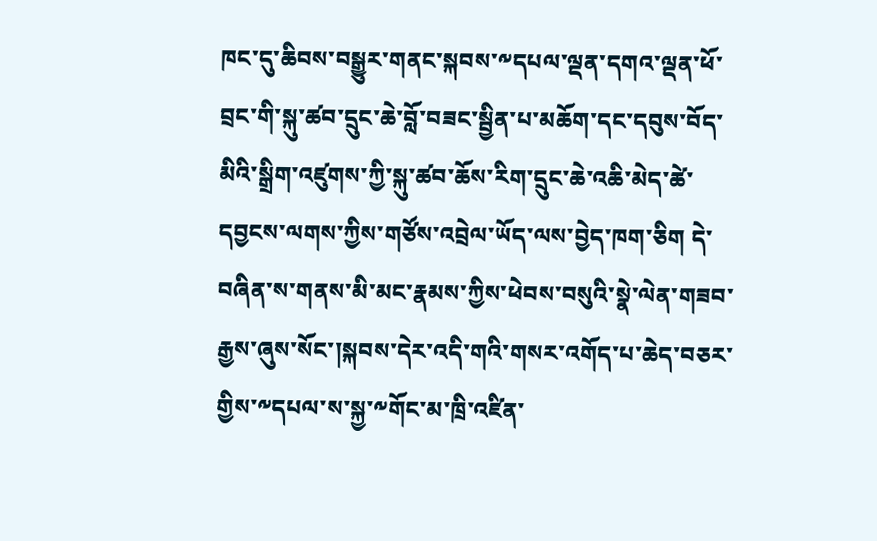ཁང་དུ་ཆིབས་བསྒྱུར་གནང་སྐབས་༸དཔལ་ལྡན་དགའ་ལྡན་ཕོ་བྲང་གི་སྐུ་ཚབ་དྲུང་ཆེ་བློ་བཟང་སྦྱིན་པ་མཆོག་དང་དབུས་བོད་མིའི་སྒྲིག་འཛུགས་ཀྱི་སྐུ་ཚབ་ཆོས་རིག་དྲུང་ཆེ་འཆི་མེད་ཚེ་དབྱངས་ལགས་ཀྱིས་གཙོས་འབྲེལ་ཡོད་ལས་བྱེད་ཁག་ཅིག དེ་བཞིན་ས་གནས་མི་མང་རྣམས་ཀྱིས་ཕེབས་བསུའི་སྣེ་ལེན་གཟབ་རྒྱས་ཞུས་སོང་།སྐབས་དེར་འདི་གའི་གསར་འགོད་པ་ཆེད་བཅར་གྱིས་༸དཔལ་ས་སྐྱ་༸གོང་མ་ཁྲི་འཛིན་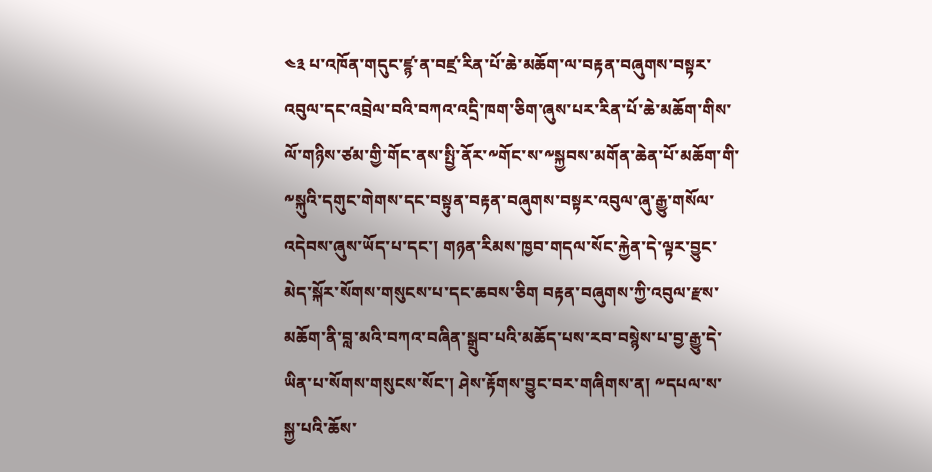༤༣ པ་འཁོན་གདུང་ཛྙ་ན་བཛྲ་རིན་པོ་ཆེ་མཆོག་ལ་བརྟན་བཞུགས་བསྟར་འབུལ་དང་འབྲེལ་བའི་བཀའ་འདྲི་ཁག་ཅིག་ཞུས་པར་རིན་པོ་ཆེ་མཆོག་གིས་ལོ་གཉིས་ཙམ་གྱི་གོང་ནས་སྤྱི་ནོར་༸གོང་ས་༸སྐྱབས་མགོན་ཆེན་པོ་མཆོག་གི་༸སྐུའི་དགུང་གེགས་དང་བསྟུན་བརྟན་བཞུགས་བསྟར་འབུལ་ཞུ་རྒྱུ་གསོལ་འདེབས་ཞུས་ཡོད་པ་དང་། གཉན་རིམས་ཁྱབ་གདལ་སོང་རྐྱེན་དེ་ལྟར་བྱུང་མེད་སྐོར་སོགས་གསུངས་པ་དང་ཆབས་ཅིག བརྟན་བཞུགས་ཀྱི་འབུལ་རྫས་མཆོག་ནི་བླ་མའི་བཀའ་བཞིན་སྒྲུབ་པའི་མཆོད་པས་རབ་བསྙེས་པ་བྱ་རྒྱུ་དེ་ཡིན་པ་སོགས་གསུངས་སོང་། ཤེས་རྟོགས་བྱུང་བར་གཞིགས་ན། ༸དཔལ་ས་སྐྱ་པའི་ཆོས་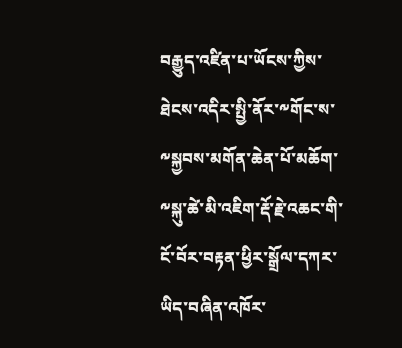བརྒྱུད་འཛིན་པ་ཡོངས་ཀྱིས་ཐེངས་འདིར་སྤྱི་ནོར་༸གོང་ས་༸སྐྱབས་མགོན་ཆེན་པོ་མཆོག་༸སྐུ་ཚེ་མི་འཇིག་རྡོ་རྗེ་འཆང་གི་ངོ་བོར་བརྟན་ཕྱིར་སྒྲོལ་དཀར་ཡིད་བཞིན་འཁོར་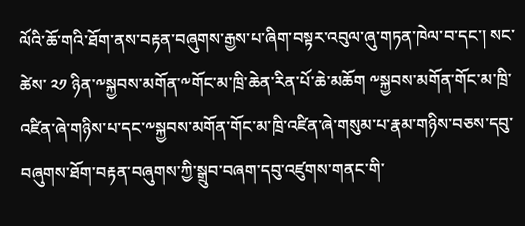ལོའི་ཆོ་གའི་ཐོག་ནས་བརྟན་བཞུགས་རྒྱས་པ་ཞིག་བསྟར་འབུལ་ཞུ་གཏན་ཁེལ་བ་དང་། སང་ཚེས་ ༢༡ ཉིན་༸སྐྱབས་མགོན་༸གོང་མ་ཁྲི་ཆེན་རིན་པོ་ཆེ་མཆོག ༸སྐྱབས་མགོན་གོང་མ་ཁྲི་འཛིན་ཞེ་གཉིས་པ་དང་༸སྐྱབས་མགོན་གོང་མ་ཁྲི་འཛིན་ཞེ་གསུམ་པ་རྣམ་གཉིས་བཅས་དབུ་བཞུགས་ཐོག་བརྟན་བཞུགས་ཀྱི་སྒྲུབ་བཞག་དབུ་འཛུགས་གནང་གི་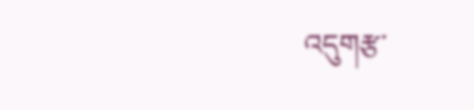འདུགརྩ་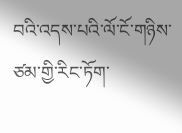བའི་འདས་པའི་ལོ་ངོ་གཉིས་ཙམ་གྱི་རིང་ཏོག་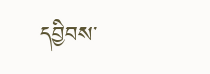དབྱིབས་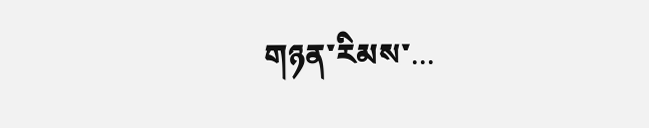གཉན་རིམས་...